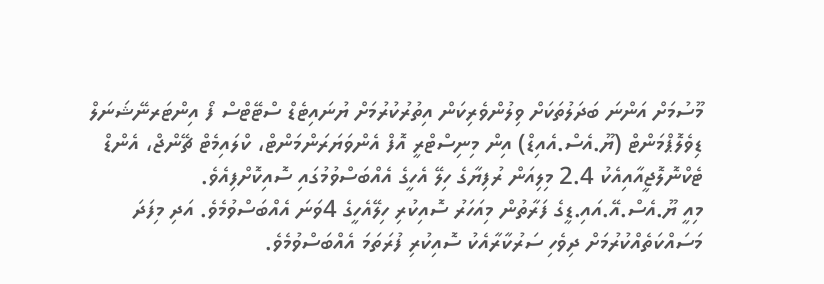މޫސުމަށް އަންނަ ބަދަލުތަކަށް ވިލުންވެރިކަން އިތުރުކުރުމަށް ޔުނައިޓެޑް ސްޓޭޓްސް ފޯ އިންޓަރނޭޝަނަލް ޑިވެލޮޕްމަންޓް (ޔޫ.އެސް.އެއިޑް) އިން މިނިސްޓްރީ އޮފް އެންވަޔަރަންމަންޓް، ކްލައިމެޓް ޗޭންޖް، އެންޑް ޓެކްނޮލޮޖީއާއިއެކު 2.4 މިލިއަން ރުފިޔާގެ ހިލޭ އެހީގެ އެއްބަސްވުމުގައި ސޮއިކޮށްފިއެވެ.
މިއީ ޔޫ.އެސް.އޭ.އައި.ޑީގެ ފަރާތުން މިއަހަރު ސޮއިކުރި ހިލޭއެހީގެ 4ވަނަ އެއްބަސްވުމެވެ. އަދި މިފަދަ މަސައްކަތެއްކުރުމަށް ދިވެހި ސަރުކާރާއެކު ސޮއިކުރި ފުރަތަމަ އެއްބަސްވުމެވެ.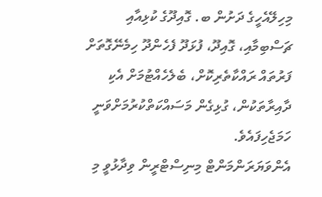މިހިލޭއެހީގެ ދަށުން ބ. ގޮއިދޫގެ ކުޅިއާއި ޗަސްބިމާއި، ގޮއިދޫ، ފުޅަދޫ ފެހެންދޫ ހިމެނޭގޮތަށް ފަރުތައް ރައްކާތެރިކޮށް، ބެލެހެއްޓުމަށް އެކި ދާއިރާތަކުން، ގުޅިގެން މަސައްކަތްކުރުމަށްވަނީ ހަމަޖެހިފައެވެ.
އެންވަޔަރަންމަންޓް މިނިސްޓްރީން ވިދާޅުވީ މި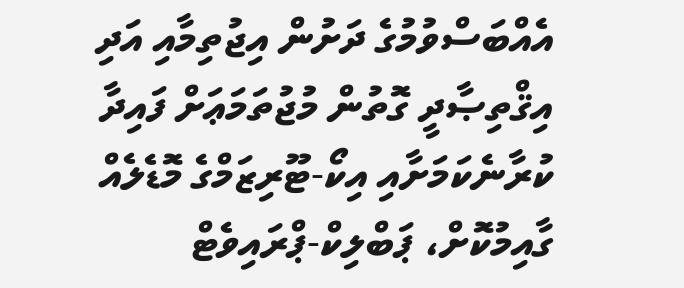އެއްބަސްވުމުގެ ދަށުން އިޖުތިމާއި އަދި އިޤްތިޞާދީ ގޮތުން މުޖުތަމަޢަށް ފައިދާ ކުރާނެކަމަށާއި އިކޯ-ޓޫރިޒަމްގެ މޮޑެލެއް ގާއިމުކޮށް، ޕަބްލިކް-ޕްރައިވެޓް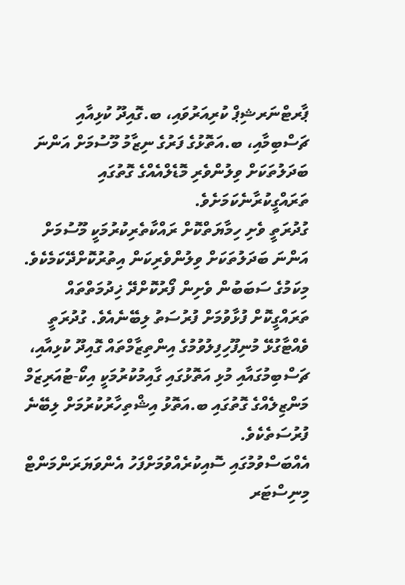ޕާރޓްނަރޝިޕް ކުރިއަރުވައި، ބ.ގޮއިދޫ ކުޅިއާއި ޗަސްބިމާއި، ބ.އަތޮޅުގެ ފަރުގެ ނިޒާމު މޫސުމަށް އަންނަ ބަދަލުތަކަށް ވިލުންވެރި މޮޑެލްއެއްގެ ގޮތުގައި ތަރައްގީކުރާނެކަމަށެވެ.
ގުދުރަތީ ވެށި ހިމާޔަތްކޮށް ރައްކާތެރިކުރުމަކީ މޫސުމަށް އަންނަ ބަދަލުތަކަށް ވިލުންވެރިކަން އިތުރުކޮށްދޭކަމެކެވެ. މިކަމުގެ ސަބަބުން ވެށިން ފޯރުކޮށްދޭ ޚިދުމަތްތައް ތަރައްގީކޮށް ފުޅާވުމަށް ފުރުސަތު ލިބޭނެއެވެ. ގުދުރަތީ ވެއްޓާގުޅޭ މުނިފޫހިފިލުވުމުގެ އިންތިޒާމްތައް ގޮއިދޫ ކުޅިއާއި، ޗަސްބިމުގައާއި މުޅި އަތޮޅުގައި ގާއިމުކުރުމަކީ އިކޯ-ޓުއަރިޒަމް މަންޒިލެއްގެ ގޮތުގައި ބ.އަތޮޅު އިޝްތިހާރުކުރުމަށް ލިބޭނެ ފުރުސަތެކެވެ.
އެއްބަސްވުމުގައި ސޮއިކުރެއްވުމަށްފަހު އެންވަޔަރަންމަންޓް މިނިސްޓަރ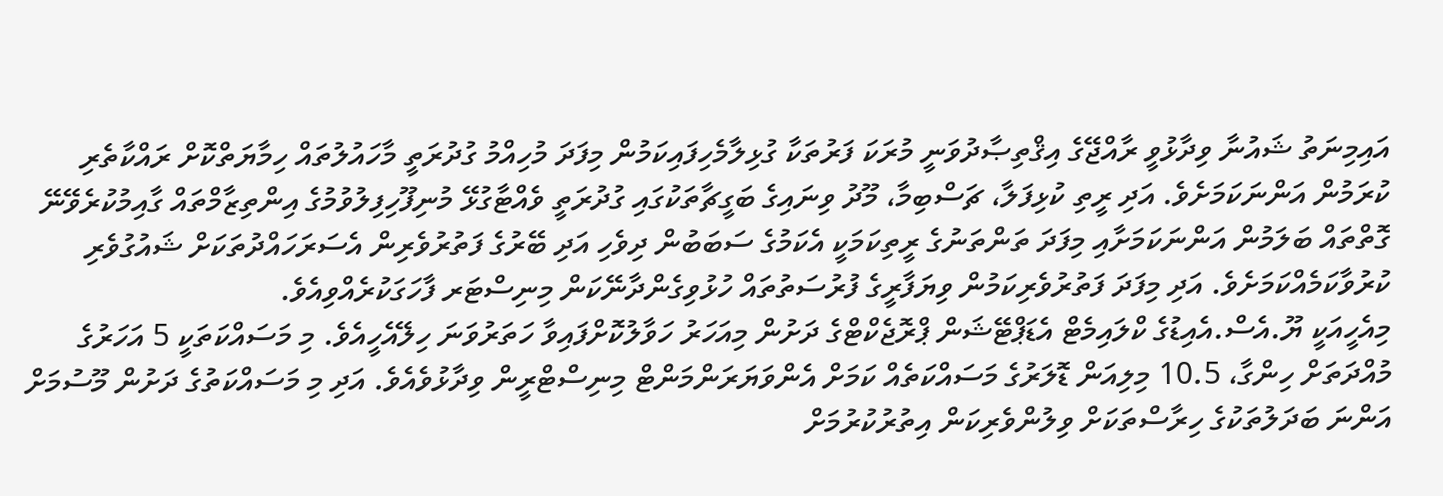އައިމިނަތު ޝައުނާ ވިދާޅުވީ ރާއްޖޭގެ އިޤްތިޞާދުވަނީ މުރަކަ ފަރުތަކާ ގުޅިލާމެހިފައިކަމުން މިފަދަ މުހިއްމު ގުދުރަތީ މާހައުލުތައް ހިމާޔަތްކޮށް ރައްކާތެރި ކުރަމުން އަންނަކަމަށެވެ. އަދި ރީތި ކުޅިފަލާ، ޗަސްބިމާ، މޫދު ވިނައިގެ ބަގީޗާތަކުގައި ގުދުރަތީ ވެއްޓާގުޅޭ މުނިފޫހިފިލުވުމުގެ އިންތިޒާމްތައް ގާއިމުކުރެވޭނޭ ގޮތްތައް ބަލަމުން އަންނަކަމަށާއި މިފަދަ ތަންތަނުގެ ރީތިކަމަކީ އެކަމުގެ ސަބަބުން ދިވެހި އަދި ބޭރުގެ ފަތުރުވެރިން އެސަރަހައްދުތަކަށް ޝައުގުވެރި ކުރުވާކަމެއްކަމަށެވެ. އަދި މިފަދަ ފަތުރުވެރިކަމުން ވިޔަފާރީގެ ފުރުސަތުތައް ހުޅުވިގެންދާނޭކަން މިނިސްޓަރ ފާހަގަކުރެއްވިއެވެ.
މިއެހީއަކީ ޔޫ.އެސް.އެއިޑުގެ ކްލައިމެޓް އެޑަޕްޓޭޝަން ޕްރޮޖެކްޓްގެ ދަށުން މިއަހަރު ހަވާލުކޮށްފައިވާ ހަތަރުވަނަ ހިލޭއެހީއެވެ. މި މަސައްކަތަކީ 5 އަހަރުގެ މުއްދަތަށް ހިންގާ، 10.5 މިލިއަން ޑޮލަރުގެ މަސައްކަތެއް ކަމަށް އެންވަޔަރަންމަންޓް މިނިސްޓްރީން ވިދާޅުވެއެވެ. އަދި މި މަސައްކަތުގެ ދަށުން މޫސުމަށް އަންނަ ބަދަލުތަކުގެ ހިރާސްތަކަށް ވިލުންވެރިކަން އިތުރުކުރުމަށް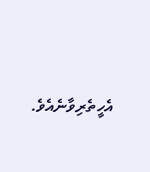އެހީތެރިވާނެއެވެ.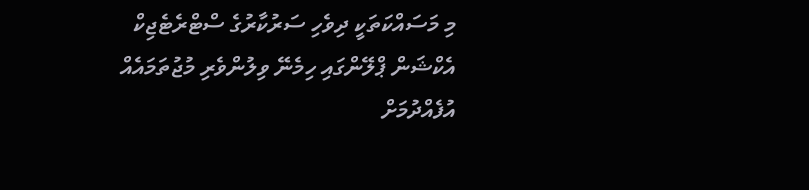މި މަސައްކަތަކީ ދިވެހި ސަރުކާރުގެ ސްޓްރެޓެޖިކް އެކްޝަން ޕްލޭންގައި ހިމެނޭ ވިލުންވެރި މުޖުތަމައެއް އުފެއްދުމަށް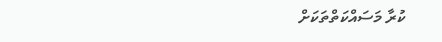ކުރާ މަސައްކަތްތަކަށް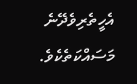އެހީތެރިވެދޭނެ މަސައްކަތެކެވެ.